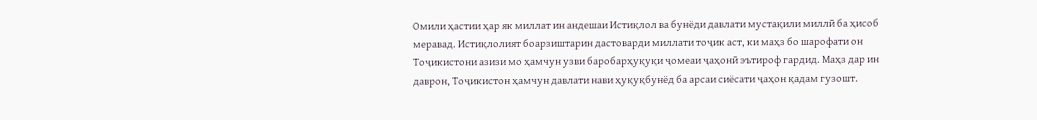Омили ҳастии ҳар як миллат ин андешаи Истиқлол ва бунёди давлати мустақили миллӣ ба ҳисоб меравад. Истиқлолият боарзиштарин дастоварди миллати тоҷик аст, ки маҳз бо шарофати он Тоҷикистони азизи мо ҳамчун узви баробарҳуқуқи ҷомеаи ҷаҳонӣ эътироф гардид. Маҳз дар ин даврон, Тоҷикистон ҳамчун давлати нави ҳуқуқбунёд ба арсаи сиёсати ҷаҳон қадам гузошт.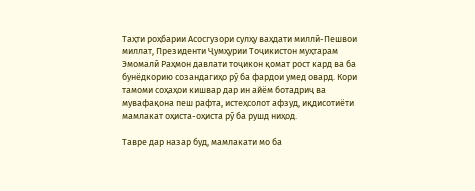Таҳти роҳбарии Асосгузори сулҳу ваҳдати миллӣ-Пешвои миллат, Президенти Ҷумҳурии Тоҷикистон муҳтарам Эмомалӣ Раҳмон давлати тоҷикон қомат рост кард ва ба бунёдкорию созандагиҳо рӯ ба фардои умед овард. Кори тамоми соҳаҳои кишвар дар ин айём ботадриҷ ва мувафақона пеш рафта, истеҳсолот афзуд, иқдисотиёти мамлакат оҳиста-оҳиста рӯ ба рушд ниҳод.

Тавре дар назар буд, мамлакати мо ба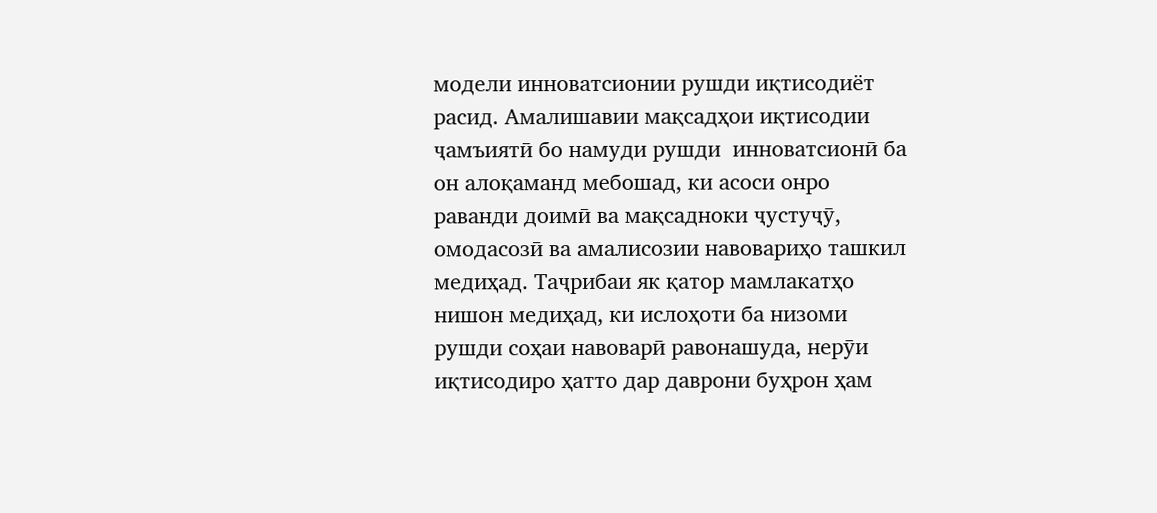модели инноватсионии рушди иқтисодиёт расид. Амалишавии мақсадҳои иқтисодии ҷамъиятӣ бо намуди рушди  инноватсионӣ ба он алоқаманд мебошад, ки асоси онро раванди доимӣ ва мақсадноки ҷустуҷӯ, омодасозӣ ва амалисозии навовариҳо ташкил медиҳад. Таҷрибаи як қатор мамлакатҳо нишон медиҳад, ки ислоҳоти ба низоми рушди соҳаи навоварӣ равонашуда, нерӯи иқтисодиро ҳатто дар даврони буҳрон ҳам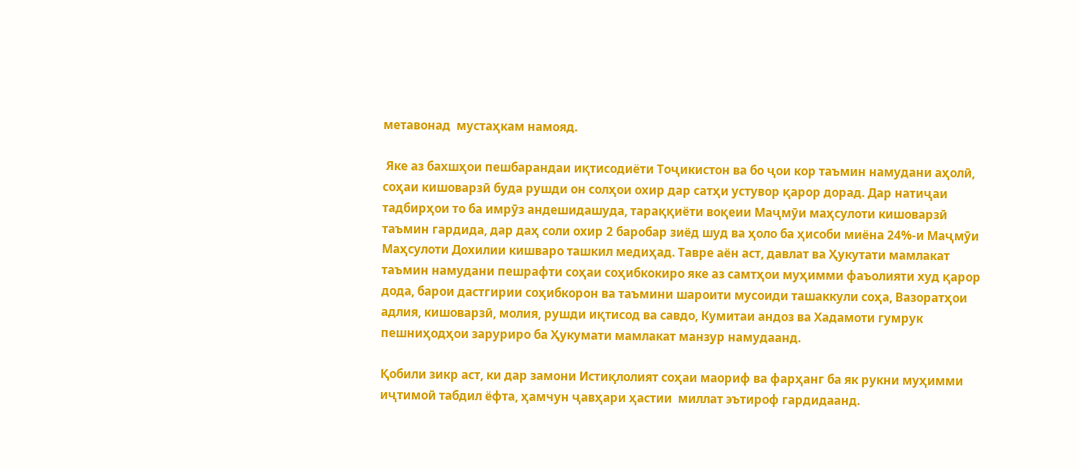метавонад  мустаҳкам намояд.

 Яке аз бахшҳои пешбарандаи иқтисодиёти Тоҷикистон ва бо ҷои кор таъмин намудани аҳолӣ, соҳаи кишоварзӣ буда рушди он солҳои охир дар сатҳи устувор қарор дорад. Дар натиҷаи тадбирҳои то ба имрӯз андешидашуда, тараққиёти воқеии Маҷмӯи маҳсулоти кишоварзӣ таъмин гардида, дар даҳ соли охир 2 баробар зиёд шуд ва ҳоло ба ҳисоби миёна 24%-и Маҷмӯи Маҳсулоти Дохилии кишваро ташкил медиҳад. Тавре аён аст, давлат ва Ҳукутати мамлакат таъмин намудани пешрафти соҳаи соҳибкокиро яке аз самтҳои муҳимми фаъолияти худ қарор дода, барои дастгирии соҳибкорон ва таъмини шароити мусоиди ташаккули соҳа, Вазоратҳои адлия, кишоварзӣ, молия, рушди иқтисод ва савдо, Кумитаи андоз ва Хадамоти гумрук пешниҳодҳои заруриро ба Ҳукумати мамлакат манзур намудаанд.

Қобили зикр аст, ки дар замони Истиқлолият соҳаи маориф ва фарҳанг ба як рукни муҳимми иҷтимоӣ табдил ёфта, ҳамчун ҷавҳари ҳастии  миллат эътироф гардидаанд.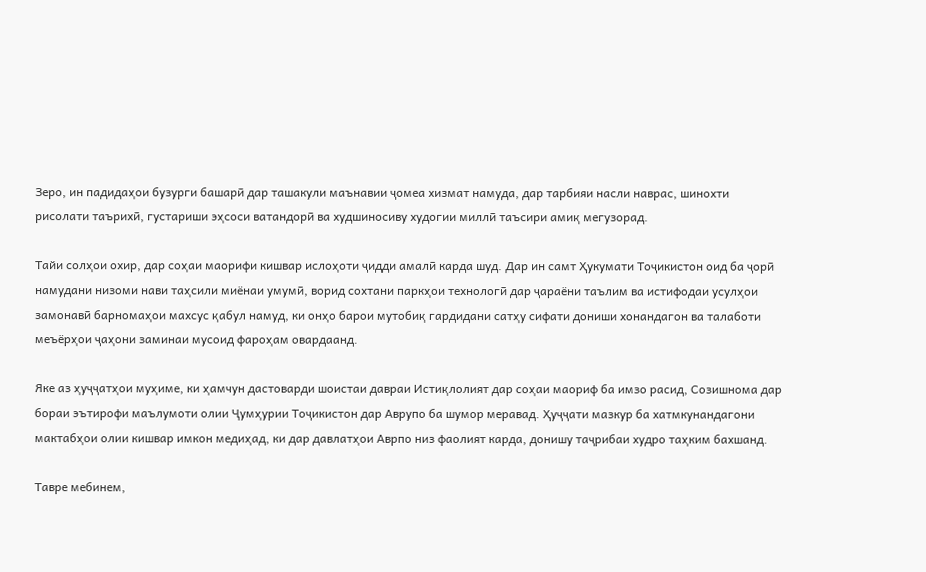Зеро, ин падидаҳои бузурги башарӣ дар ташакули маънавии ҷомеа хизмат намуда, дар тарбияи насли наврас, шинохти  рисолати таърихӣ, густариши эҳсоси ватандорӣ ва худшиносиву худогии миллӣ таъсири амиқ мегузорад.

Тайи солҳои охир, дар соҳаи маорифи кишвар ислоҳоти ҷидди амалӣ карда шуд. Дар ин самт Ҳукумати Тоҷикистон оид ба ҷорӣ намудани низоми нави таҳсили миёнаи умумӣ, ворид сохтани паркҳои технологӣ дар ҷараёни таълим ва истифодаи усулҳои замонавӣ барномаҳои махсус қабул намуд, ки онҳо барои мутобиқ гардидани сатҳу сифати дониши хонандагон ва талаботи меъёрҳои ҷаҳони заминаи мусоид фароҳам овардаанд.

Яке аз ҳуҷҷатҳои муҳиме, ки ҳамчун дастоварди шоистаи давраи Истиқлолият дар соҳаи маориф ба имзо расид, Созишнома дар бораи эътирофи маълумоти олии Ҷумҳурии Тоҷикистон дар Аврупо ба шумор меравад. Ҳуҷҷати мазкур ба хатмкунандагони мактабҳои олии кишвар имкон медиҳад, ки дар давлатҳои Аврпо низ фаолият карда, донишу таҷрибаи худро таҳким бахшанд.

Тавре мебинем,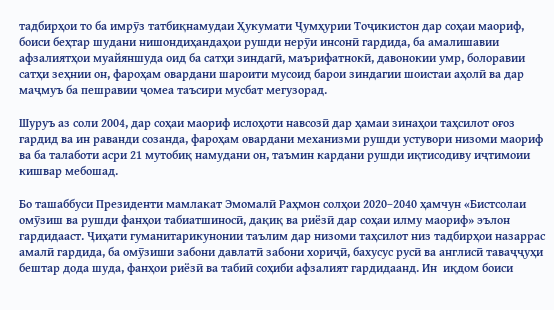тадбирҳои то ба имрӯз татбиқнамудаи Ҳукумати Ҷумҳурии Тоҷикистон дар соҳаи маориф, боиси беҳтар шудани нишондиҳандаҳои рушди нерӯи инсонӣ гардида, ба амалишавии афзалиятҳои муайяншуда оид ба сатҳи зиндагӣ, маърифатнокӣ, давонокии умр, болоравии сатҳи зеҳнии он, фароҳам овардани шароити мусоид барои зиндагии шоистаи аҳолӣ ва дар маҷмуъ ба пешравии ҷомеа таъсири мусбат мегузорад.

Шуруъ аз соли 2004, дар соҳаи маориф ислоҳоти навсозӣ дар ҳамаи зинаҳои таҳсилот оғоз гардид ва ин раванди созанда, фароҳам овардани механизми рушди устувори низоми маориф ва ба талаботи асри 21 мутобиқ намудани он, таъмин кардани рушди иқтисодиву иҷтимоии кишвар мебошад.

Бо ташаббуси Президенти мамлакат Эмомалӣ Раҳмон солҳои 2020–2040 ҳамчун «Бистсолаи омӯзиш ва рушди фанҳои табиатшиносӣ, дақиқ ва риёзӣ дар соҳаи илму маориф» эълон гардидааст. Ҷиҳати гуманитарикунонии таълим дар низоми таҳсилот низ тадбирҳои назаррас амалӣ гардида, ба омӯзиши забони давлатӣ забони хориҷӣ, бахусус русӣ ва англисӣ таваҷҷуҳи бештар дода шуда, фанҳои риёзӣ ва табиӣ соҳиби афзалият гардидаанд. Ин  иқдом боиси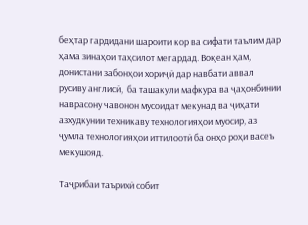беҳтар гардидани шароити кор ва сифати таълим дар ҳама зинаҳои таҳсилот мегардад. Воқеан ҳам, донистани забонҳои хориҷӣ дар навбати аввал русиву англисӣ,  ба ташакули мафкура ва ҷаҳонбинии наврасону чавонон мусоидат мекунад ва ҷиҳати азхудкунии техникаву технологияҳои муосир, аз ҷумла технологияҳои иттилоотӣ ба онҳо роҳи васеъ мекушояд.

Таҷрибаи таърихӣ собит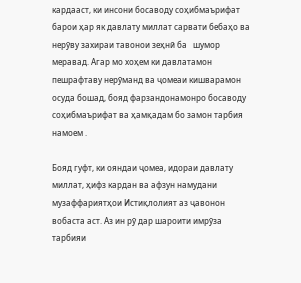кардааст, ки инсони босаводу соҳибмаърифат барои ҳар як давлату миллат сарвати бебаҳо ва нерӯву захираи тавонои зеҳнӣ ба   шумор меравад. Агар мо хоҳем ки давлатамон пешрафтаву нерӯманд ва ҷомеаи кишварамон осуда бошад, бояд фарзандонамонро босаводу соҳибмаърифат ва ҳамқадам бо замон тарбия намоем .

Бояд гуфт, ки ояндаи ҷомеа, идораи давлату миллат, ҳифз кардан ва афзун намудани музаффариятҳои Истиқлолият аз ҷавонон вобаста аст. Аз ин рӯ дар шароити имрӯза тарбияи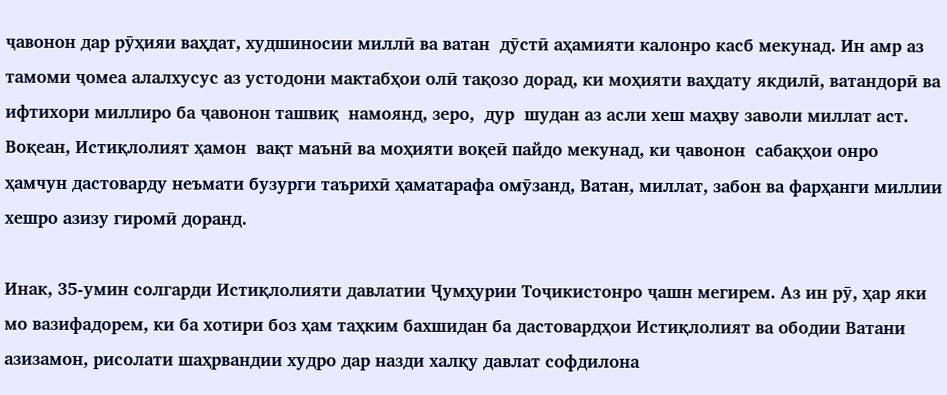ҷавонон дар рӯҳияи ваҳдат, худшиносии миллӣ ва ватан  дӯстӣ аҳамияти калонро касб мекунад. Ин амр аз тамоми ҷомеа алалхусус аз устодони мактабҳои олӣ тақозо дорад, ки моҳияти ваҳдату якдилӣ, ватандорӣ ва ифтихори миллиро ба ҷавонон ташвиқ  намоянд, зеро,  дур  шудан аз асли хеш маҳву заволи миллат аст.  Воқеан, Истиқлолият ҳамон  вақт маънӣ ва моҳияти воқеӣ пайдо мекунад, ки ҷавонон  сабақҳои онро ҳамчун дастоварду неъмати бузурги таърихӣ ҳаматарафа омӯзанд, Ватан, миллат, забон ва фарҳанги миллии хешро азизу гиромӣ доранд.

Инак, 35-умин солгарди Истиқлолияти давлатии Ҷумҳурии Тоҷикистонро ҷашн мегирем. Аз ин рӯ, ҳар яки мо вазифадорем, ки ба хотири боз ҳам таҳким бахшидан ба дастовардҳои Истиқлолият ва ободии Ватани азизамон, рисолати шаҳрвандии худро дар назди халқу давлат софдилона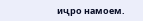иҷро намоем.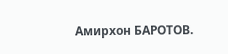Амирхон БАРОТОВ.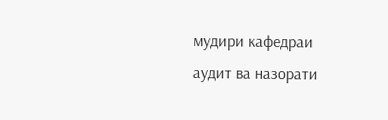мудири кафедраи аудит ва назорати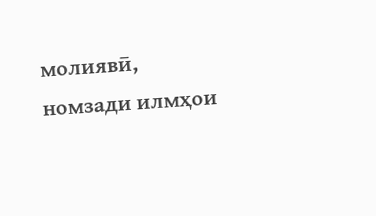молиявӣ, номзади илмҳои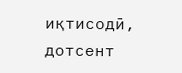иқтисодӣ, дотсент